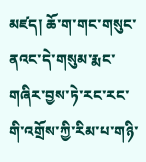མཛད། ཆོ་ག་གང་གསུང་ནའང་དེ་གསུམ་རྨང་གཞིར་བྱས་ཏེ་རང་རང་གི་འགྲོས་ཀྱི་རིམ་པ་གཉི་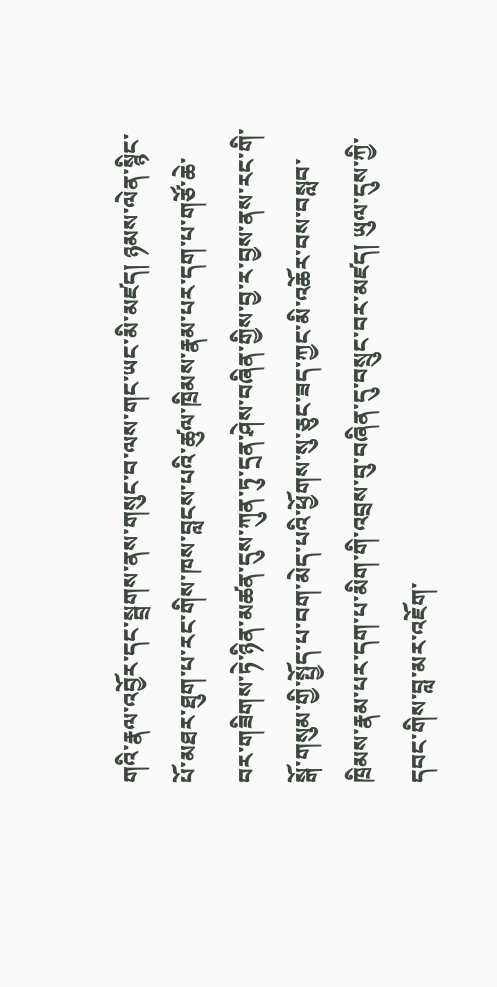གའི་རྣལ་འབྱོར་དང་སྦྲགས་ནས་གསུང་བ་ལས་གང་ཡང་མི་མཛད། ཉམས་ལེན་སྙིང་པོ་མཐར་ཐུག་པ་རང་གིས་ཁས་བླངས་པའི་ཚུལ་ཁྲིམས་རྣམ་པར་དག་པ་གཙོ་ཆེ་བར་གཟིགས་ཏེ་ཉིན་མཚན་དུས་ཀུན་ཏུ་དྲན་ཤེས་བཞིན་གྱིས་བྱ་ར་བྱས་ནས་རང་གི་སྒོ་གསུམ་གྱི་སྤྱོད་པ་བག་མེད་པའི་ཕྱོགས་སུ་ཅུང་ཟད་ཀྱང་མི་འཆོར་བས་བསླབ་ཁྲིམས་རྣམ་པར་དག་པ་མིག་གི་འབྲས་བུ་བཞིན་དུ་བསྲུང་བར་མཛད། ཡུལ་དུས་ཀྱི་དབང་གིས་བླ་མར་འཇོག་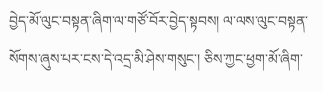བྱེད་མོ་ལུང་བསྟན་ཞིག་ལ་གཙོ་བོར་བྱེད་སྟབས། ལ་ལས་ལུང་བསྟན་སོགས་ཞུས་པར་ངས་དེ་འདྲ་མི་ཤེས་གསུང་། ཅིས་ཀྱང་ཕྱག་མོ་ཞིག་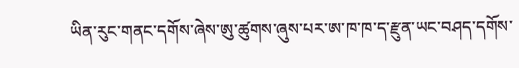ཡིན་རུང་གནང་དགོས་ཞེས་ཨུ་ཚུགས་ཞུས་པར་ཨ་ཁ་ཁ་ད་རྫུན་ཡང་བཤད་དགོས་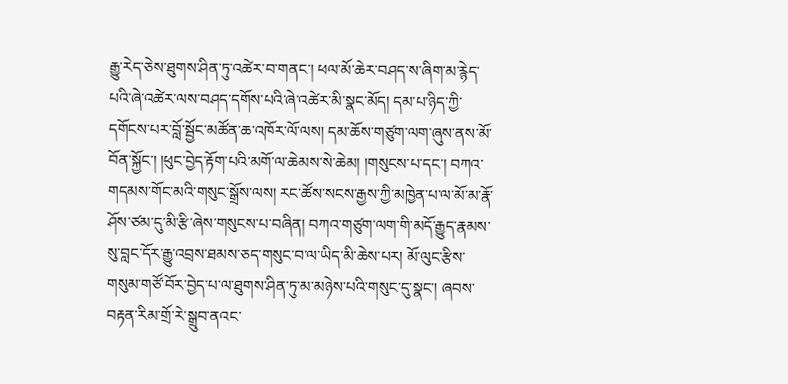རྒྱུ་རེད་ཅེས་ཐུགས་ཤིན་ཏུ་འཚེར་བ་གནང་། ཕལ་མོ་ཆེར་བཤད་ས་ཞིག་མ་རྙེད་པའི་ཞེ་འཚེར་ལས་བཤད་དགོས་པའི་ཞེ་འཚེར་མི་སྣང་མོད། དམ་པ་ཉིད་ཀྱི་དགོངས་པར་བློ་སྦྱོང་མཚོན་ཆ་འཁོར་ལོ་ལས། དམ་ཆོས་གཙུག་ལག་ཞུས་ནས་མོ་བོན་སྐྱོང་། །ཕུང་བྱེད་རྟོག་པའི་མགོ་ལ་ཆེམས་སེ་ཆེམ། །གསུངས་པ་དང་། བཀའ་གདམས་གོང་མའི་གསུང་སྒྲོས་ལས། རང་ཚོས་སངས་རྒྱས་ཀྱི་མཁྱེན་པ་ལ་མོ་མ་རྣོ་ཤོས་ཙམ་དུ་མི་རྩི་ཞེས་གསུངས་པ་བཞིན། བཀའ་གཙུག་ལག་གི་མདོ་རྒྱུད་རྣམས་སུ་བླང་དོར་རྒྱུ་འབྲས་ཐམས་ཅད་གསུང་བ་ལ་ཡིད་མི་ཆེས་པར། མོ་ལུང་རྩིས་གསུམ་གཙོ་བོར་བྱེད་པ་ལ་ཐུགས་ཤིན་ཏུ་མ་མཉེས་པའི་གསུང་དུ་སྣང་། ཞབས་བརྟན་རིམ་གྲོ་རེ་སྒྲུབ་ནའང་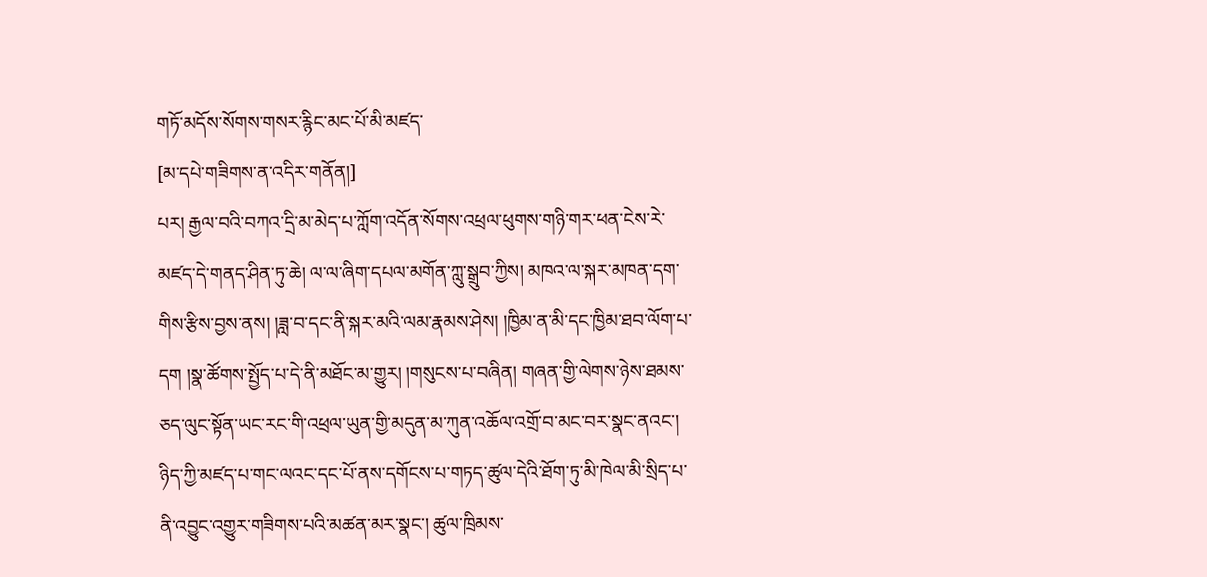གཏོ་མདོས་སོགས་གསར་རྙིང་མང་པོ་མི་མཛད་
[མ་དཔེ་གཟིགས་ན་འདིར་གནོན།]
པར། རྒྱལ་བའི་བཀའ་དྲི་མ་མེད་པ་ཀློག་འདོན་སོགས་འཕྲལ་ཕུགས་གཉི་གར་ཕན་ངེས་རེ་མཛད་དེ་གནད་ཤིན་ཏུ་ཆེ། ལ་ལ་ཞིག་དཔལ་མགོན་ཀླུ་སྒྲུབ་ཀྱིས། མཁའ་ལ་སྐར་མཁན་དག་གིས་རྩིས་བྱས་ནས། །ཟླ་བ་དང་ནི་སྐར་མའི་ལམ་རྣམས་ཤེས། །ཁྱིམ་ན་མི་དང་ཁྱིམ་ཐབ་ལོག་པ་དག །སྣ་ཚོགས་སྤྱོད་པ་དེ་ནི་མཐོང་མ་གྱུར། །གསུངས་པ་བཞིན། གཞན་གྱི་ལེགས་ཉེས་ཐམས་ཅད་ལུང་སྟོན་ཡང་རང་གི་འཕྲལ་ཡུན་གྱི་མདུན་མ་ཀུན་འཆོལ་འགྲོ་བ་མང་བར་སྣང་ནའང་། ཉིད་ཀྱི་མཛད་པ་གང་ལའང་དང་པོ་ནས་དགོངས་པ་གཏད་ཚུལ་དེའི་ཐོག་ཏུ་མི་ཁེལ་མི་སྲིད་པ་ནི་འབྱུང་འགྱུར་གཟིགས་པའི་མཚན་མར་སྣང་། ཚུལ་ཁྲིམས་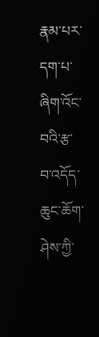རྣམ་པར་དག་པ་ཞིག་འོང་བའི་རྩ་བ་འདོད་ཆུང་ཆོག་ཤེས་ཀྱི་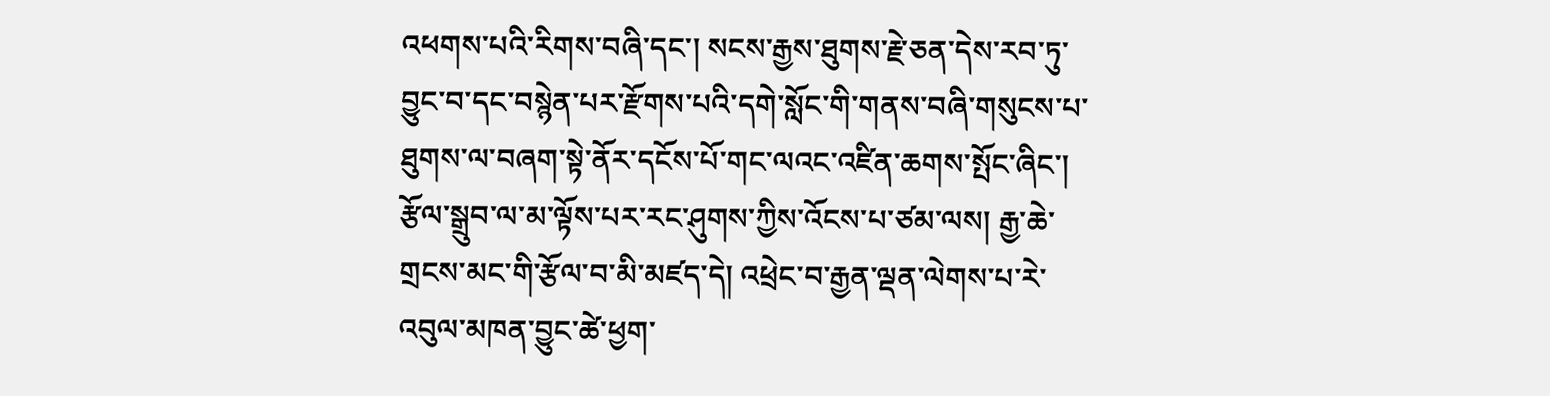འཕགས་པའི་རིགས་བཞི་དང་། སངས་རྒྱས་ཐུགས་རྗེ་ཅན་དེས་རབ་ཏུ་བྱུང་བ་དང་བསྙེན་པར་རྫོགས་པའི་དགེ་སློང་གི་གནས་བཞི་གསུངས་པ་ཐུགས་ལ་བཞག་སྟེ་ནོར་དངོས་པོ་གང་ལའང་འཛིན་ཆགས་སྤོང་ཞིང་། རྩོལ་སྒྲུབ་ལ་མ་ལྟོས་པར་རང་ཤུགས་ཀྱིས་འོངས་པ་ཙམ་ལས། རྒྱ་ཆེ་གྲངས་མང་གི་རྩོལ་བ་མི་མཛད་དེ། འཕྲེང་བ་རྒྱན་ལྡན་ལེགས་པ་རེ་འབུལ་མཁན་བྱུང་ཚེ་ཕྱག་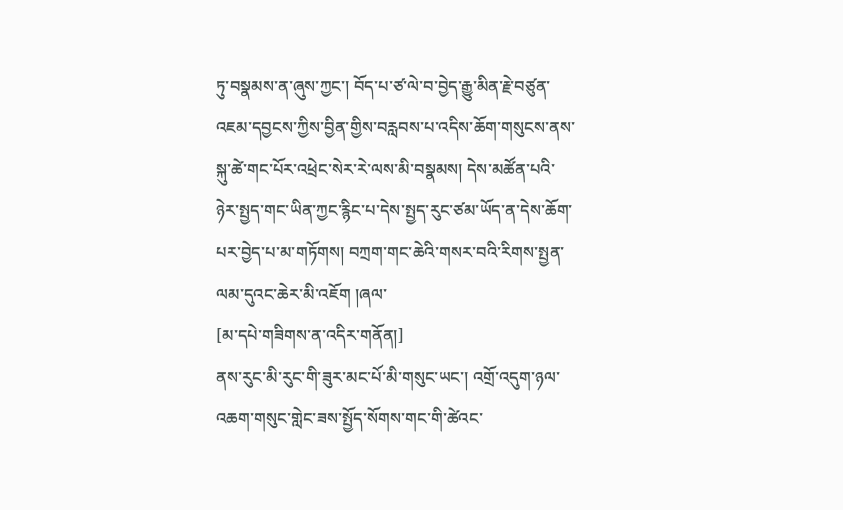ཏུ་བསྣམས་ན་ཞུས་ཀྱང་། བོད་པ་ཙ་ལེ་བ་བྱེད་རྒྱུ་མིན་རྗེ་བཙུན་འཇམ་དབྱངས་ཀྱིས་བྱིན་གྱིས་བརླབས་པ་འདིས་ཆོག་གསུངས་ནས་སྐུ་ཚེ་གང་པོར་འཕྲེང་སེར་རེ་ལས་མི་བསྣམས། དེས་མཚོན་པའི་ཉེར་སྤྱད་གང་ཡིན་ཀྱང་རྙིང་པ་དེས་སྤྱད་རུང་ཙམ་ཡོད་ན་དེས་ཆོག་པར་བྱེད་པ་མ་གཏོགས། བཀྲག་གང་ཆེའི་གསར་བའི་རིགས་སྤྱན་ལམ་དུའང་ཆེར་མི་འཇོག །ཞལ་
[མ་དཔེ་གཟིགས་ན་འདིར་གནོན།]
ནས་རུང་མི་རུང་གི་ཟུར་མང་པོ་མི་གསུང་ཡང་། འགྲོ་འདུག་ཉལ་འཆག་གསུང་གླེང་ཟས་སྤྱོད་སོགས་གང་གི་ཚེའང་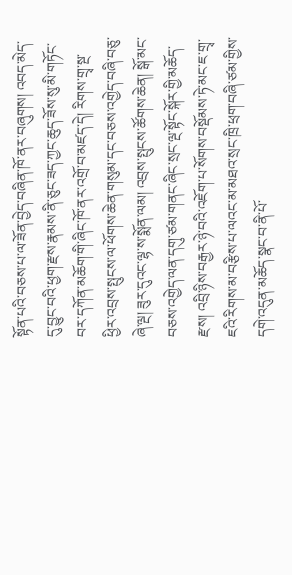སྟོན་པའི་བཅས་པ་ལ་ཟོན་བྱེད་བཞིན་ཁོ་ནར་བཞུགས། འབད་མེད་དུ་བྱུང་བའི་ཕྱག་རྫས་རྣམས་ནི་ཅུང་ཟད་ཀྱང་ཆུད་ཟོས་སུ་མི་གཏོང་བར་དཀོན་མཆོག་གི་ཞིང་ཁོ་ནར་འགྲོ་བ་མཛད་དེ། རིགས་གྲྭ་སྔ་ཕྱིར་འབྲས་སྤུངས་ལ་ཕོགས་ཆེན་གསུམ་དང་བཅས་འགྱེད་བཞི་བཅུ་ཞེ་ལྔ། ཟུར་དུའང་ལྷ་ས་སྨོན་ལམ། འབྲས་སྤུངས་ཚོགས་ཆེན། སྒོ་མང་བཅས་འགྱེད་ལན་དགུ་ཙམ་གནང་ཞིང་སྲང་ལྔ་སྟོང་སྐོར་གྱི་མཆོད་རྫས། འབྲི་ཉིས་བརྒྱར་ཉེ་བའི་འཇོག་པ་སོགས་བསྡོམས་ཏེ་མང་ཇ་གྲྭ་ཇའི་རིགས་མ་བརྩིས་པ་ལའང་མ་མཐའ་སྲང་ཁྲི་ཕྲག་བཞི་ཙམ་གྱིས་དགེ་འདུན་མཆོད་སྣང་བ་ནི་པོ་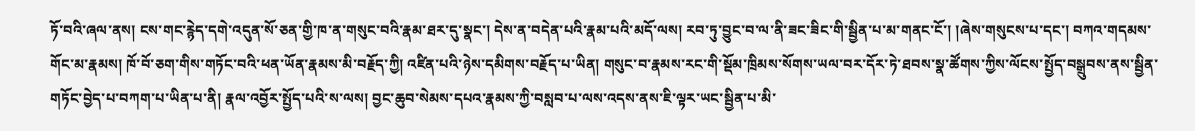ཏོ་བའི་ཞལ་ནས། ངས་གང་རྙེད་དགེ་འདུན་སོ་ཅན་གྱི་ཁ་ན་གསུང་བའི་རྣམ་ཐར་དུ་སྣང་། དེས་ན་བདེན་པའི་རྣམ་པའི་མདོ་ལས། རབ་ཏུ་བྱུང་བ་ལ་ནི་ཟང་ཟིང་གི་སྦྱིན་པ་མ་གནང་ངོ་། །ཞེས་གསུངས་པ་དང་། བཀའ་གདམས་གོང་མ་རྣམས། ཁོ་བོ་ཅག་གིས་གཏོང་བའི་ཕན་ཡོན་རྣམས་མི་བརྗོད་ཀྱི། འཛིན་པའི་ཉེས་དམིགས་བརྗོད་པ་ཡིན། གསུང་བ་རྣམས་རང་གི་སྡོམ་ཁྲིམས་སོགས་ཡལ་བར་དོར་ཏེ་ཐབས་སྣ་ཚོགས་ཀྱིས་ལོངས་སྤྱོད་བསྒྲུབས་ནས་སྦྱིན་གཏོང་བྱེད་པ་བཀག་པ་ཡིན་པ་ནི། རྣལ་འབྱོར་སྤྱོད་པའི་ས་ལས། བྱང་ཆུབ་སེམས་དཔའ་རྣམས་ཀྱི་བསླབ་པ་ལས་འདས་ནས་ཇི་ལྟར་ཡང་སྦྱིན་པ་མི་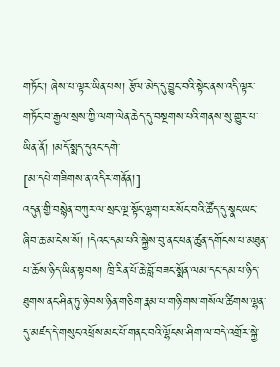གཏོང་། ཞེས་པ་ལྟར་ཡིན་པས། རྩོལ་མེད་དུ་བྱུང་བའི་སྟེང་ནས་འདི་ལྟར་གཏོང་བ་རྒྱལ་སྲས་ཀྱི་ལག་ལེན་ཆེད་དུ་བསྔགས་པའི་གནས་སུ་གྱུར་པ་ཡིན་ནོ། །མདོ་སྨད་དུའང་དགེ་
[མ་དཔེ་གཟིགས་ན་འདིར་གནོན།]
འདུན་གྱི་བསྙེན་བཀུར་ལ་སྲང་ལྔ་སྟོང་ལྷག་པར་སོང་བའི་ཚོད་དུ་སྣང་ཡང་ཞིབ་ཆ་མ་ངེས་སོ། །དེའང་དམ་པའི་སྐྱེས་བུ་ནང་ཕན་ཚུན་དགོངས་པ་མཐུན་པ་ཆོས་ཉིད་ཡིན་སྟབས། ཁྲི་རིན་པོ་ཆེ་བློ་བཟང་སྨོན་ལམ་དང་དམ་པ་ཉིད་ཐུགས་ནང་ཤིན་ཏུ་ཉེ་བས་ཉིན་གཅིག་རྣམ་པ་གཉི་གས་གསོལ་ཚིགས་ལྷན་དུ་མཛད་དེ་གསུང་འཕྲོས་མང་པོ་གནང་བའི་ལྷོངས་ཤིག་ལ་བདེ་འགྲོར་སྐྱེ་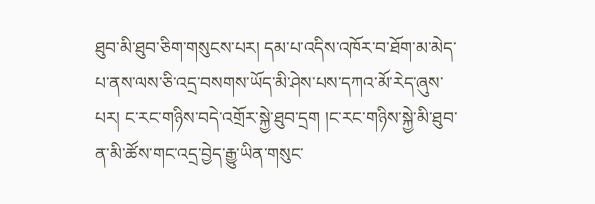ཐུབ་མི་ཐུབ་ཅིག་གསུངས་པར། དམ་པ་འདིས་འཁོར་བ་ཐོག་མ་མེད་པ་ནས་ལས་ཅི་འདྲ་བསགས་ཡོད་མི་ཤེས་པས་དཀའ་མོ་རེད་ཞུས་པར། ང་རང་གཉིས་བདེ་འགྲོར་སྐྱེ་ཐུབ་དྲག །ང་རང་གཉིས་སྐྱེ་མི་ཐུབ་ན་མི་ཚོས་གང་འདྲ་བྱེད་རྒྱུ་ཡིན་གསུང་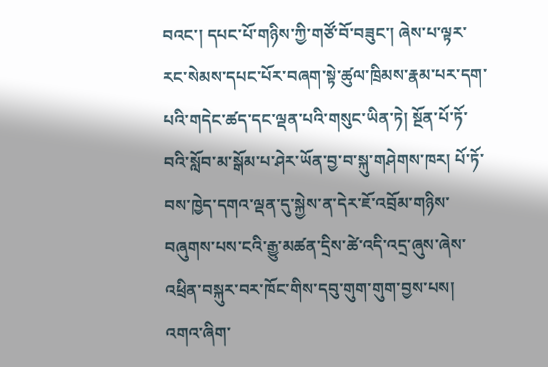བའང་། དཔང་པོ་གཉིས་ཀྱི་གཙོ་བོ་བཟུང་། ཞེས་པ་ལྟར་རང་སེམས་དཔང་པོར་བཞག་སྟེ་ཚུལ་ཁྲིམས་རྣམ་པར་དག་པའི་གདེང་ཚད་དང་ལྡན་པའི་གསུང་ཡིན་ཏེ། སྔོན་པོ་ཏོ་བའི་སློབ་མ་སྒོམ་པ་ཤེར་ཡོན་བྱ་བ་སྐུ་གཤེགས་ཁར། པོ་ཏོ་བས་ཁྱེད་དགའ་ལྡན་དུ་སྐྱེས་ན་དེར་ཇོ་འབྲོམ་གཉིས་བཞུགས་པས་ངའི་རྒྱུ་མཚན་དྲིས་ཚེ་འདི་འདྲ་ཞུས་ཞེས་འཕྲིན་བསྐུར་བར་ཁོང་གིས་དབུ་གུག་གུག་བྱས་པས། འགའ་ཞིག་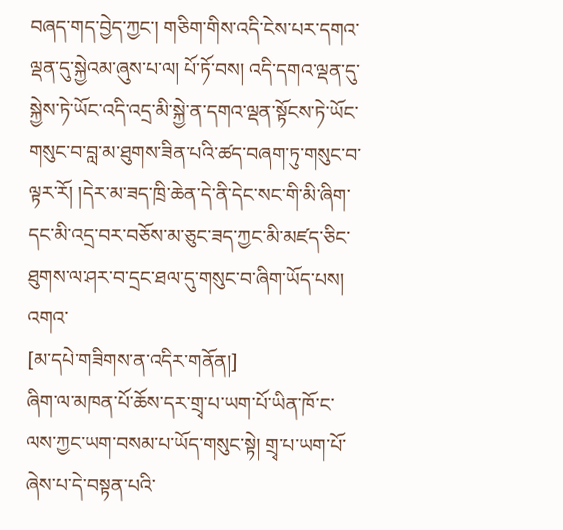བཞད་གད་བྱེད་ཀྱང་། གཅིག་གིས་འདི་ངེས་པར་དགའ་ལྡན་དུ་སྐྱེའམ་ཞུས་པ་ལ། པོ་ཏོ་བས། འདི་དགའ་ལྡན་དུ་སྐྱེས་ཏེ་ཡོང་འདི་འདྲ་མི་སྐྱེ་ན་དགའ་ལྡན་སྟོངས་ཏེ་ཡོང་གསུང་བ་བླ་མ་ཐུགས་ཟིན་པའི་ཚད་བཞག་ཏུ་གསུང་བ་ལྟར་རོ། །དེར་མ་ཟད་ཁྲི་ཆེན་དེ་ནི་དེང་སང་གི་མི་ཞིག་དང་མི་འདྲ་བར་བཅོས་མ་ཅུང་ཟད་ཀྱང་མི་མཛད་ཅིང་ཐུགས་ལ་ཤར་བ་དྲང་ཐལ་དུ་གསུང་བ་ཞིག་ཡོད་པས། འགའ་
[མ་དཔེ་གཟིགས་ན་འདིར་གནོན།]
ཞིག་ལ་མཁན་པོ་ཆོས་དར་གྲྭ་པ་ཡག་པོ་ཡིན་ཁོ་ང་ལས་ཀྱང་ཡག་བསམ་པ་ཡོད་གསུང་སྟེ། གྲྭ་པ་ཡག་པོ་ཞེས་པ་དེ་བསྟན་པའི་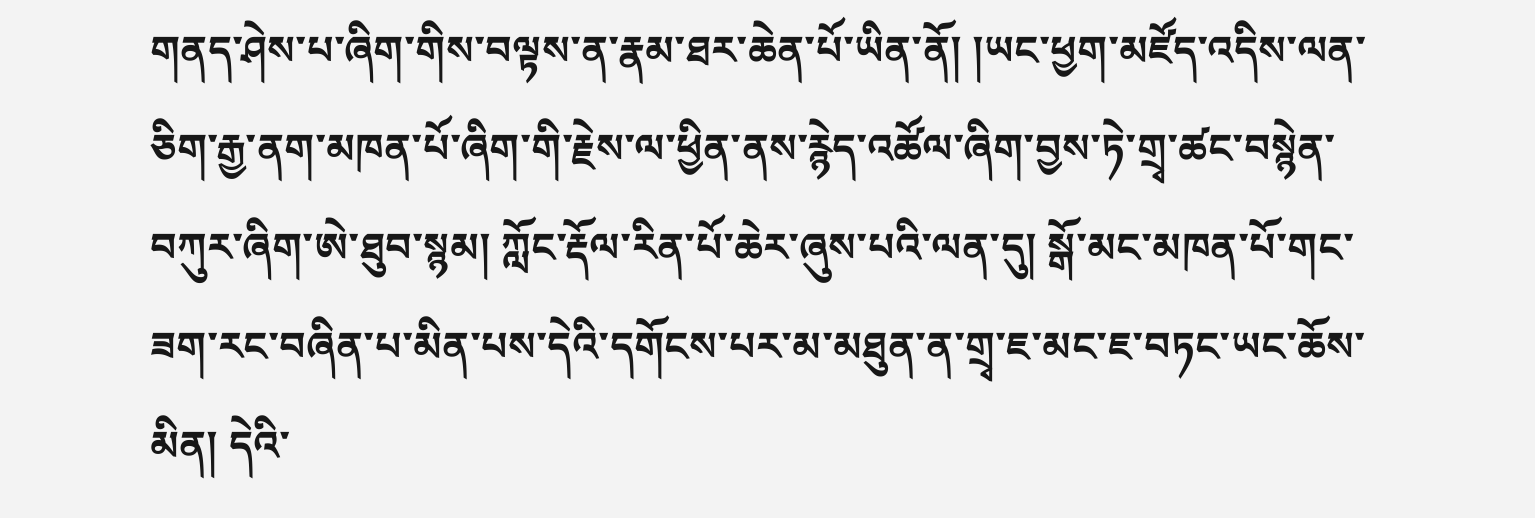གནད་ཤེས་པ་ཞིག་གིས་བལྟས་ན་རྣམ་ཐར་ཆེན་པོ་ཡིན་ནོ། །ཡང་ཕྱག་མཛོད་འདིས་ལན་ཅིག་རྒྱ་ནག་མཁན་པོ་ཞིག་གི་རྗེས་ལ་ཕྱིན་ནས་རྙེད་འཚོལ་ཞིག་བྱས་ཏེ་གྲྭ་ཚང་བསྙེན་བཀུར་ཞིག་ཨེ་ཐུབ་སྙམ། ཀློང་རྡོལ་རིན་པོ་ཆེར་ཞུས་པའི་ལན་དུ། སྒོ་མང་མཁན་པོ་གང་ཟག་རང་བཞིན་པ་མིན་པས་དེའི་དགོངས་པར་མ་མཐུན་ན་གྲྭ་ཇ་མང་ཇ་བཏང་ཡང་ཆོས་མིན། དེའི་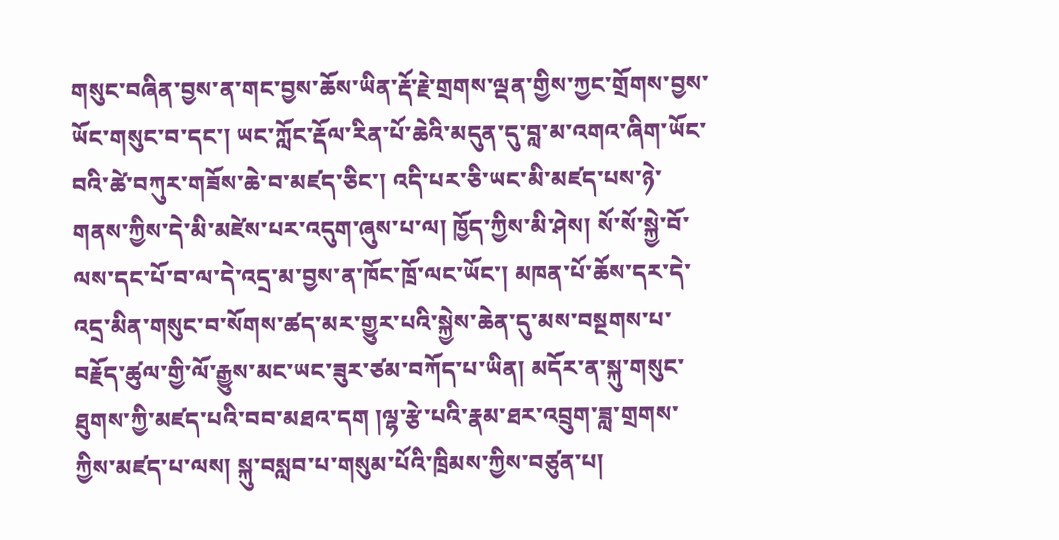གསུང་བཞིན་བྱས་ན་གང་བྱས་ཆོས་ཡིན་རྡོ་རྗེ་གྲགས་ལྡན་གྱིས་ཀྱང་གྲོགས་བྱས་ཡོང་གསུང་བ་དང་། ཡང་ཀློང་རྡོལ་རིན་པོ་ཆེའི་མདུན་དུ་བླ་མ་འགའ་ཞིག་ཡོང་བའི་ཚེ་བཀུར་གཟོས་ཆེ་བ་མཛད་ཅིང་། འདི་པར་ཅི་ཡང་མི་མཛད་པས་ཉེ་གནས་ཀྱིས་དེ་མི་མཛེས་པར་འདུག་ཞུས་པ་ལ། ཁྱོད་ཀྱིས་མི་ཤེས། སོ་སོ་སྐྱེ་བོ་ལས་དང་པོ་བ་ལ་དེ་འདྲ་མ་བྱས་ན་ཁོང་ཁྲོ་ལང་ཡོང་། མཁན་པོ་ཆོས་དར་དེ་འདྲ་མིན་གསུང་བ་སོགས་ཚད་མར་གྱུར་པའི་སྐྱེས་ཆེན་དུ་མས་བསྔགས་པ་བརྗོད་ཚུལ་གྱི་ལོ་རྒྱུས་མང་ཡང་ཟུར་ཙམ་བཀོད་པ་ཡིན། མདོར་ན་སྐུ་གསུང་ཐུགས་ཀྱི་མཛད་པའི་བབ་མཐའ་དག །ལྷ་རྩེ་པའི་རྣམ་ཐར་འབྲུག་ཟླ་གྲགས་ཀྱིས་མཛད་པ་ལས། སྐུ་བསླབ་པ་གསུམ་པོའི་ཁྲིམས་ཀྱིས་བཙུན་པ།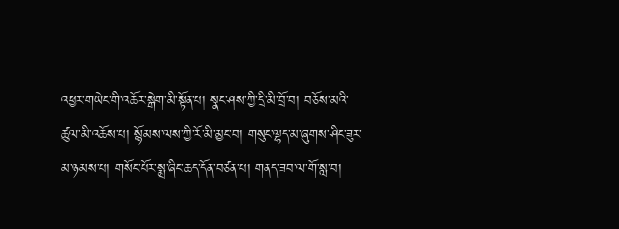འཕྱར་གཡེང་གི་འཆོར་སྒེག་མི་སྟོན་པ། སྣང་ཤས་ཀྱི་དྲི་མི་བྲོ་བ། བཅོས་མའི་ཚུལ་མི་འཆོས་པ། སྙོམས་ལས་ཀྱི་རོ་མི་མྱང་བ། གསུང་ལྷད་མ་ཞུགས་ཤིང་ཟུར་མ་ཉམས་པ། གསོང་པོར་སྨྲ་ཞིང་ཆད་དོན་བཙན་པ། གནད་ཟབ་ལ་གོ་སླ་བ།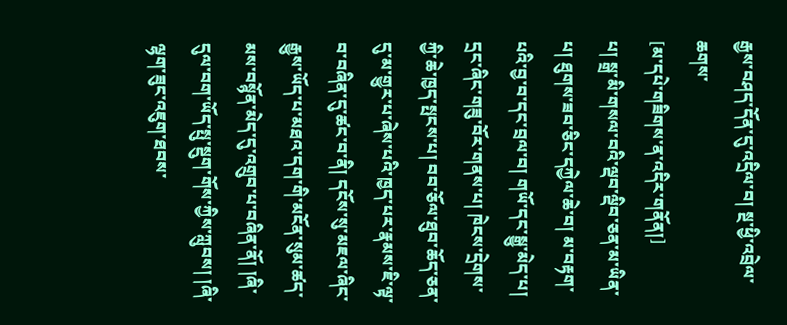རྒྱས་བཤད་དོན་དུ་འདྲིལ་བ། སྔ་ཕྱི་འབྲེལ་ཆགས་
[མ་དཔེ་གཟིགས་ན་འདིར་གནོན།]
པ། སྒྲ་མི་གསལ་བའི་ལྡབ་ལྡིབ་ཅན་མ་ཡིན་པ། ཐུགས་ཟབ་ཅིང་དཀྱེལ་ཆེ་བ། མ་བརྟག་པའི་བྱ་བ་དང་བྲལ་བ། གཡོ་དང་སྒྱུ་མེད་པ། དྲང་ཞིང་གཟུ་བོར་གནས་པ། ཁེངས་དྲེགས་ཀྱི་ཆེ་ཁྱད་སྤངས་པ། བབ་ཅོལ་ཐུབ་ཆོད་ཅན་དུ་མ་གྱུར་པ་ཞེས་པའི་ཁྱད་པར་རྣམས་ཇི་ལྟ་བ་བཞིན་དུ་ཚང་བ་ནི། དངོས་སུ་མཇལ་ཞིང་རྒྱུས་ཡོད་པ་མཐའ་དག་གི་མངོན་སུམ་ཚད་མས་བསྙོན་མེད་དུ་འགྲུབ་པ་བཞིན་ནོ། །ཞི་དུལ་བག་ཡོད་སྤུ་སྡུག་གོས་ཀྱིས་ཀླུབས། །ཞི་ལྷག་ཟུང་འཇུག་ཐབས་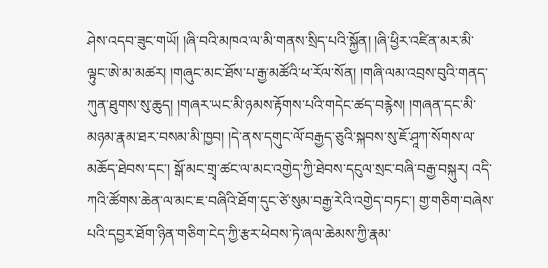ཤེས་འདབ་ཟུང་གཡོ། །ཞི་བའི་མཁའ་ལ་མི་གནས་སྲིད་པའི་སྐྱོན། །ཞི་ཕྱིར་འཛིན་མར་མི་ལྟུང་ཨེ་མ་མཚར། །གཞུང་མང་ཐོས་པ་རྒྱ་མཚོའི་ཕ་རོལ་སོན། །གཞི་ལམ་འབྲས་བུའི་གནད་ཀུན་ཐུགས་སུ་ཆུད། །གཞར་ཡང་མི་ཉམས་རྟོགས་པའི་གདེང་ཚད་བརྙེས། །གཞན་དང་མི་མཉམ་རྣམ་ཐར་བསམ་མི་ཁྱབ། །དེ་ནས་དགུང་ལོ་བརྒྱད་ཅུའི་སྐབས་སུ་ཇོ་ཤཱཀ་སོགས་ལ་མཆོད་ཐེབས་དང་། སྒོ་མང་གྲྭ་ཚང་ལ་མང་འགྱེད་ཀྱི་ཐེབས་དངུལ་སྲང་བཞི་བརྒྱ་བསྐུར། འདི་ཀའི་ཚོགས་ཆེན་ལ་མང་ཇ་བཞིའི་ཐོག་དུང་ཙེ་སུམ་བརྒྱ་རེའི་འགྱེད་བཏང་། གྱ་གཅིག་བཞེས་པའི་དབྱར་ཐོག་ཉིན་གཅིག་ངེད་ཀྱི་རྩར་ཕེབས་ཏེ་ཞལ་ཆེམས་ཀྱི་རྣམ་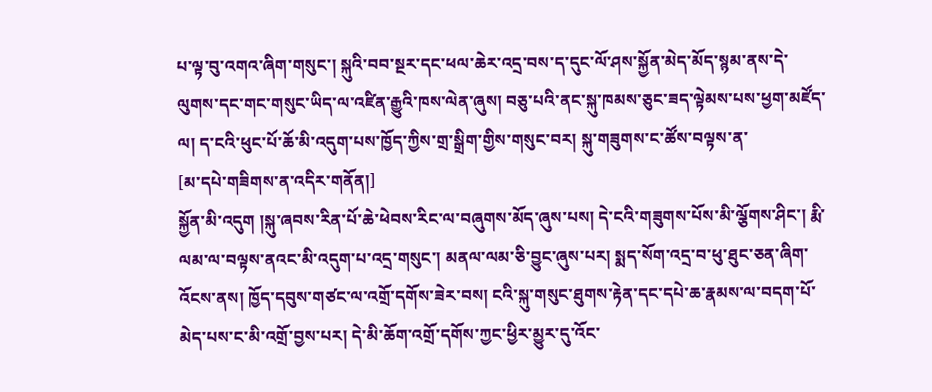པ་ལྟ་བུ་འགའ་ཞིག་གསུང་། སྐུའི་བབ་སྔར་དང་ཕལ་ཆེར་འདྲ་བས་ད་དུང་ལོ་ཤས་སྐྱོན་མེད་མོད་སྙམ་ནས་དེ་ལུགས་དང་གང་གསུང་ཡིད་ལ་འཛིན་རྒྱུའི་ཁས་ལེན་ཞུས། བཅུ་པའི་ནང་སྐུ་ཁམས་ཅུང་ཟད་ལྟེམས་པས་ཕྱག་མཛོད་ལ། ད་ངའི་ཕུང་པོ་ཆོ་མི་འདུག་པས་ཁྱོད་ཀྱིས་གྲ་སྒྲིག་གྱིས་གསུང་བར། སྐུ་གཟུགས་ང་ཚོས་བལྟས་ན་
[མ་དཔེ་གཟིགས་ན་འདིར་གནོན།]
སྐྱོན་མི་འདུག །སྐུ་ཞབས་རིན་པོ་ཆེ་ཕེབས་རིང་ལ་བཞུགས་མོད་ཞུས་པས། དེ་ངའི་གཟུགས་པོས་མི་ལྕོགས་ཤིང་། རྨི་ལམ་ལ་བལྟས་ནའང་མི་འདུག་པ་འདྲ་གསུང་། མནལ་ལམ་ཅི་བྱུང་ཞུས་པར། སྨད་སོག་འདྲ་བ་ཕུ་ཐུང་ཅན་ཞིག་འོངས་ནས། ཁྱོད་དབུས་གཙང་ལ་འགྲོ་དགོས་ཟེར་བས། ངའི་སྐུ་གསུང་ཐུགས་རྟེན་དང་དཔེ་ཆ་རྣམས་ལ་བདག་པོ་མེད་པས་ང་མི་འགྲོ་བྱས་པར། དེ་མི་ཆོག་འགྲོ་དགོས་ཀྱང་ཕྱིར་མྱུར་དུ་འོང་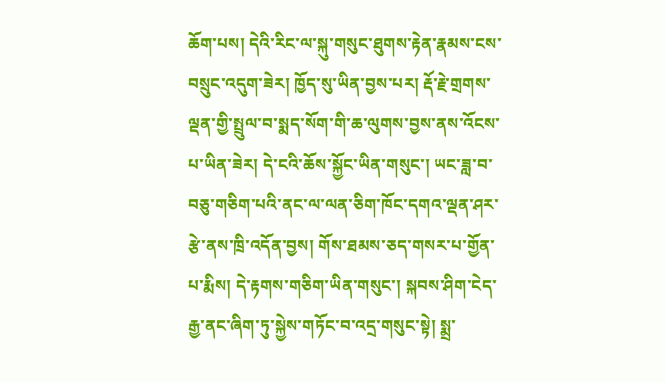ཆོག་པས། དེའི་རིང་ལ་སྐུ་གསུང་ཐུགས་རྟེན་རྣམས་ངས་བསྲུང་འདུག་ཟེར། ཁྱོད་སུ་ཡིན་བྱས་པར། རྡོ་རྗེ་གྲགས་ལྡན་གྱི་སྤྲུལ་བ་སྨད་སོག་གི་ཆ་ལུགས་བྱས་ནས་འོངས་པ་ཡིན་ཟེར། དེ་ངའི་ཆོས་སྐྱོང་ཡིན་གསུང་། ཡང་ཟླ་བ་བཅུ་གཅིག་པའི་ནང་ལ་ལན་ཅིག་ཁོང་དགའ་ལྡན་ཤར་རྩེ་ནས་ཁྲི་འདོན་བྱས། གོས་ཐམས་ཅད་གསར་པ་གྱོན་པ་རྨིས། དེ་རྟགས་གཅིག་ཡིན་གསུང་། སྐབས་ཤིག་ངེད་རྒྱ་ནང་ཞིག་ཏུ་སྐྱེས་གཏོང་བ་འདྲ་གསུང་སྟེ། སྨྲ་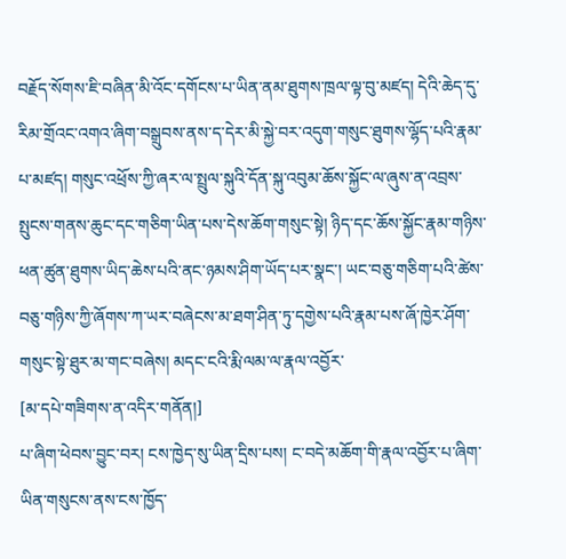བརྗོད་སོགས་ཇི་བཞིན་མི་འོང་དགོངས་པ་ཡིན་ནམ་ཐུགས་ཁྲལ་ལྟ་བུ་མཛད། དེའི་ཆེད་དུ་རིམ་གྲོའང་འགའ་ཞིག་བསྒྲུབས་ནས་ད་དེར་མི་སྐྱེ་བར་འདུག་གསུང་ཐུགས་ལྷོད་པའི་རྣམ་པ་མཛད། གསུང་འཕྲོས་ཀྱི་ཞར་ལ་སྤྲུལ་སྐུའི་དོན་སྐུ་འབུམ་ཆོས་སྐྱོང་ལ་ཞུས་ན་འབྲས་སྤུངས་གནས་ཆུང་དང་གཅིག་ཡིན་པས་དེས་ཆོག་གསུང་སྟེ། ཉིད་དང་ཆོས་སྐྱོང་རྣམ་གཉིས་ཕན་ཚུན་ཐུགས་ཡིད་ཆེས་པའི་ནང་ཉམས་ཤིག་ཡོད་པར་སྣང་། ཡང་བཅུ་གཅིག་པའི་ཚེས་བཅུ་གཉིས་ཀྱི་ཞོགས་ཀ་ཡར་བཞེངས་མ་ཐག་ཤིན་ཏུ་དགྱེས་པའི་རྣམ་པས་ཞོ་ཁྱེར་ཤོག་གསུང་སྟེ་ཐུར་མ་གང་བཞེས། མདང་ངའི་རྨི་ལམ་ལ་རྣལ་འབྱོར་
[མ་དཔེ་གཟིགས་ན་འདིར་གནོན།]
པ་ཞིག་ཕེབས་བྱུང་བར། ངས་ཁྱེད་སུ་ཡིན་དྲིས་པས། ང་བདེ་མཆོག་གི་རྣལ་འབྱོར་པ་ཞིག་ཡིན་གསུངས་ནས་ངས་ཁྱོད་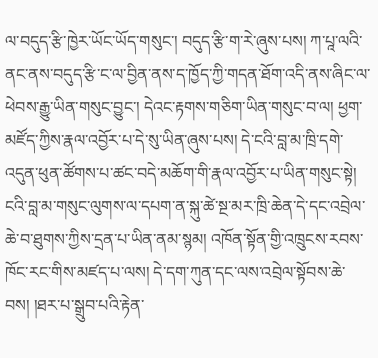ལ་བདུད་རྩི་ཁྱེར་ཡོང་ཡོད་གསུང་། བདུད་རྩི་ག་རེ་ཞུས་པས། ཀ་པཱ་ལའི་ནང་ནས་བདུད་རྩི་ང་ལ་བྱིན་ནས་ད་ཁྱོད་ཀྱི་གདན་ཐོག་འདི་ནས་ཞིང་ལ་ཕེབས་རྒྱུ་ཡིན་གསུང་བྱུང་། དེའང་རྟགས་གཅིག་ཡིན་གསུང་བ་ལ། ཕྱག་མཛོད་ཀྱིས་རྣལ་འབྱོར་པ་དེ་སུ་ཡིན་ཞུས་པས། དེ་ངའི་བླ་མ་ཁྲི་དགེ་འདུན་ཕུན་ཚོགས་པ་ཚང་བདེ་མཆོག་གི་རྣལ་འབྱོར་པ་ཡིན་གསུང་སྟེ། ངའི་བླ་མ་གསུང་ལུགས་ལ་དཔག་ན་སྐུ་ཚེ་སྔ་མར་ཁྲི་ཆེན་དེ་དང་འབྲེལ་ཆེ་བ་ཐུགས་ཀྱིས་དྲན་པ་ཡིན་ནམ་སྙམ། འཁོན་སྟོན་གྱི་འཁྲུངས་རབས་ཁོང་རང་གིས་མཛད་པ་ལས། དེ་དག་ཀུན་དང་ལས་འབྲེལ་སྟོབས་ཆེ་བས། །ཐར་པ་སྒྲུབ་པའི་རྟེན་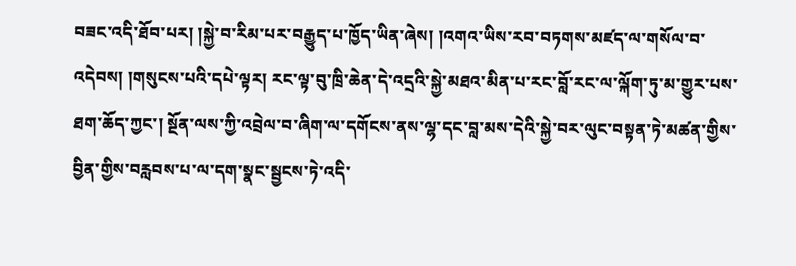བཟང་འདི་ཐོབ་པར། །སྐྱེ་བ་རིམ་པར་བརྒྱུད་པ་ཁྱོད་ཡིན་ཞེས། །འགའ་ཡིས་རབ་བཏགས་མཛད་ལ་གསོལ་བ་འདེབས། །གསུངས་པའི་དཔེ་ལྟར། རང་ལྟ་བུ་ཁྲི་ཆེན་དེ་འདྲའི་སྐྱེ་མཐའ་མིན་པ་རང་བློ་རང་ལ་ལྐོག་ཏུ་མ་གྱུར་པས་ཐག་ཆོད་ཀྱང་། སྔོན་ལས་ཀྱི་འབྲེལ་བ་ཞིག་ལ་དགོངས་ནས་ལྷ་དང་བླ་མས་དེའི་སྐྱེ་བར་ལུང་བསྟན་ཏེ་མཚན་གྱིས་བྱིན་གྱིས་བརླབས་པ་ལ་དག་སྣང་སྦྱངས་ཏེ་འདི་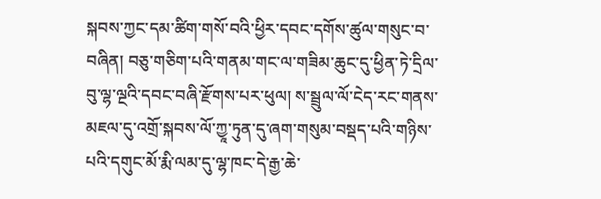སྐབས་ཀྱང་དམ་ཚིག་གསོ་བའི་ཕྱིར་དབང་དགོས་ཚུལ་གསུང་བ་བཞིན། བཅུ་གཅིག་པའི་གནམ་གང་ལ་གཟིམ་ཆུང་དུ་ཕྱིན་ཏེ་དྲིལ་བུ་ལྷ་ལྔའི་དབང་བཞི་རྫོགས་པར་ཕུལ། ས་སྦྲུལ་ལོ་ངེད་རང་གནས་མཇལ་དུ་འགྲོ་སྐབས་ལོ་ཀྱཱ་ཏུན་དུ་ཞག་གསུམ་བསྡད་པའི་གཉིས་པའི་དགུང་མོ་རྨི་ལམ་དུ་ལྷ་ཁང་དེ་རྒྱ་ཆེ་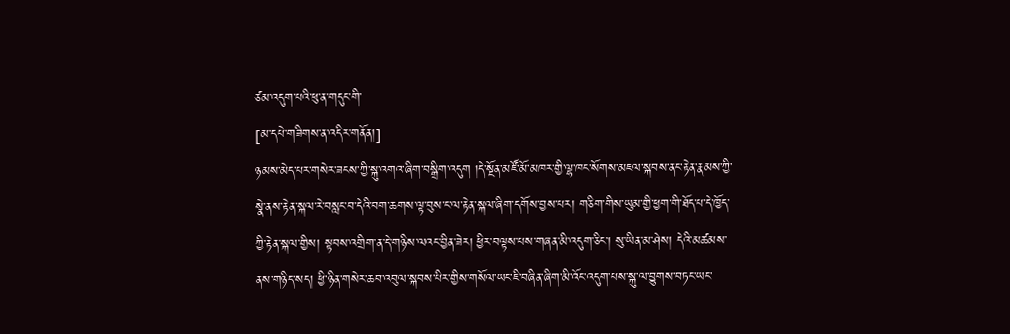ཙམ་འདུག་པའི་ཕུ་ན་གདུང་གི་
[མ་དཔེ་གཟིགས་ན་འདིར་གནོན།]
ཉམས་མེད་པར་གསེར་ཟངས་ཀྱི་སྐུ་འགའ་ཞིག་བསྒྲིག་འདུག །དེ་སྔོན་མཛོ་མོ་མཁར་གྱི་ལྷ་ཁང་སོགས་མཇལ་སྐབས་ནང་རྟེན་རྣམས་ཀྱི་སྣེ་ནས་རྟེན་སྐལ་རེ་བསླང་བ་དེའི་བག་ཆགས་ལྟ་བུས་ང་ལ་རྟེན་སྐལ་ཞིག་དགོས་བྱས་པར། གཅིག་གིས་ཡུམ་གྱི་ཕྱག་གི་ཐོད་པ་དེ་ཁྱོད་ཀྱི་རྟེན་སྐལ་གྱིས། སྟབས་འགྲིག་ན་དེ་གཉིས་ལའང་བྱིན་ཟེར། ཕྱིར་བལྟས་པས་གཞན་མི་འདུག་ཅིང་། སུ་ཡིན་མ་ཤེས། དེའི་མཚམས་ནས་གཉིད་སད། ཕྱི་ཉིན་གསེར་ཆབ་འབུལ་སྐབས་པིར་གྱིས་གསོལ་ཡང་ཇི་བཞིན་ཞིག་མི་འོང་འདུག་པས་སྐུ་ལ་བྱུགས་བཏང་ཡང་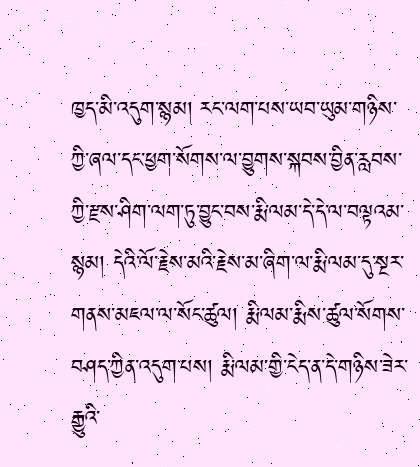ཁྱད་མི་འདུག་སྙམ། རང་ལག་པས་ཡབ་ཡུམ་གཉིས་ཀྱི་ཞལ་དང་ཕྱག་སོགས་ལ་བྱུགས་སྐབས་བྱིན་རླབས་ཀྱི་རྫས་ཤིག་ལག་ཏུ་བྱུང་བས་རྨི་ལམ་དེ་དེ་ལ་བལྟའམ་སྙམ། དེའི་ལོ་རྗེས་མའི་རྗེས་མ་ཞིག་ལ་རྨི་ལམ་དུ་སྔར་གནས་མཇལ་ལ་སོང་ཚུལ། རྨི་ལམ་རྨིས་ཚུལ་སོགས་བཤད་ཀྱིན་འདུག་པས། རྨི་ལམ་གྱི་ངེད་ན་དེ་གཉིས་ཟེར་རྒྱུའི་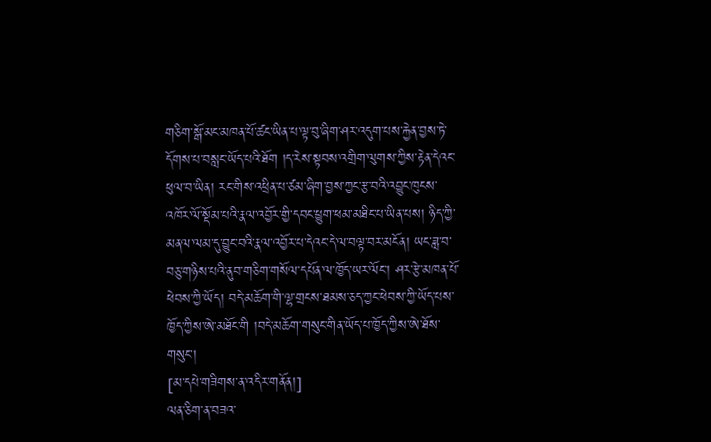གཅིག་སྒོ་མང་མཁན་པོ་ཚང་ཡིན་པ་ལྟ་བུ་ཞིག་ཤར་འདུག་པས་རྐྱེན་བྱས་ཏེ་དོགས་པ་བསླང་ཡོད་པའི་ཐོག །ད་རེས་སྟབས་འགྲིག་ལུགས་ཀྱིས་རྟེན་དེའང་ཕུལ་བ་ཡིན། རང་གིས་འཕྲིན་པ་ཙམ་ཞིག་བྱས་ཀྱང་རྩ་བའི་འབྱུང་ཁུངས་འཁོར་ལོ་སྡོམ་པའི་རྣལ་འབྱོར་གྱི་དབང་ཕྱུག་ཕམ་མཐིང་པ་ཡིན་པས། ཉིད་ཀྱི་མནལ་ལམ་དུ་བྱུང་བའི་རྣལ་འབྱོར་པ་དེའང་དེ་ལ་བལྟ་བར་མངོན། ཡང་ཟླ་བ་བཅུ་གཉིས་པའི་ནུབ་གཅིག་གསོལ་དཔོན་ལ་ཁྱོད་ཡར་ལོང་། ཤར་རྩེ་མཁན་པོ་ཕེབས་ཀྱི་ཡོད། བདེ་མཆོག་གི་ལྷ་གྲངས་ཐམས་ཅད་ཀྱང་ཕེབས་ཀྱི་ཡོད་པས་ཁྱོད་ཀྱིས་ཨེ་མཐོང་གི །བདེ་མཆོག་གསུང་གིན་ཡོད་པ་ཁྱོད་ཀྱིས་ཨེ་ཐོས་གསུང་།
[མ་དཔེ་གཟིགས་ན་འདིར་གནོན།]
ལན་ཅིག་ན་བཟའ་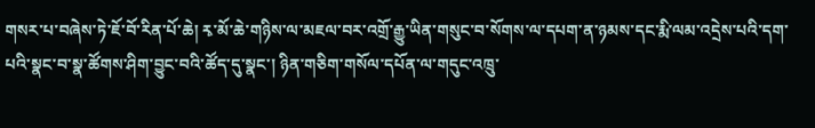གསར་པ་བཞེས་ཏེ་ཇོ་བོ་རིན་པོ་ཆེ། རྭ་མོ་ཆེ་གཉིས་ལ་མཇལ་བར་འགྲོ་རྒྱུ་ཡིན་གསུང་བ་སོགས་ལ་དཔག་ན་ཉམས་དང་རྨི་ལམ་འདྲེས་པའི་དག་པའི་སྣང་བ་སྣ་ཚོགས་ཤིག་བྱུང་བའི་ཚོད་དུ་སྣང་། ཉིན་གཅིག་གསོལ་དཔོན་ལ་གདུང་འཁྲུ་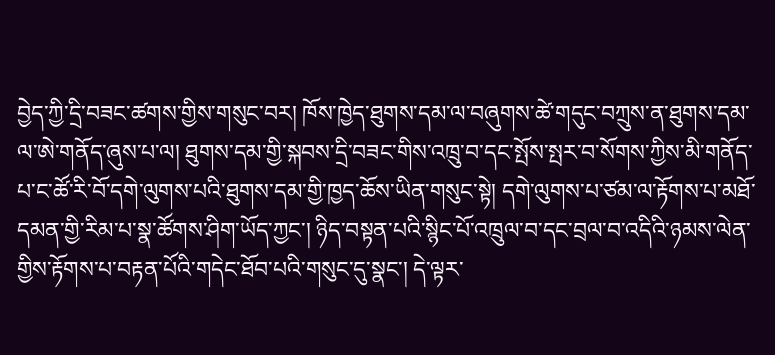བྱེད་ཀྱི་དྲི་བཟང་ཚགས་གྱིས་གསུང་བར། ཁོས་ཁྱེད་ཐུགས་དམ་ལ་བཞུགས་ཚེ་གདུང་བཀྲུས་ན་ཐུགས་དམ་ལ་ཨེ་གནོད་ཞུས་པ་ལ། ཐུགས་དམ་གྱི་སྐབས་དྲི་བཟང་གིས་འཁྲུ་བ་དང་སྤོས་སྤར་བ་སོགས་ཀྱིས་མི་གནོད་པ་ང་ཚོ་རི་བོ་དགེ་ལུགས་པའི་ཐུགས་དམ་གྱི་ཁྱད་ཆོས་ཡིན་གསུང་སྟེ། དགེ་ལུགས་པ་ཙམ་ལ་རྟོགས་པ་མཐོ་དམན་གྱི་རིམ་པ་སྣ་ཚོགས་ཤིག་ཡོད་ཀྱང་། ཉིད་བསྟན་པའི་སྙིང་པོ་འཁྲུལ་བ་དང་བྲལ་བ་འདིའི་ཉམས་ལེན་གྱིས་རྟོགས་པ་བརྟན་པོའི་གདེང་ཐོབ་པའི་གསུང་དུ་སྣང་། དེ་ལྟར་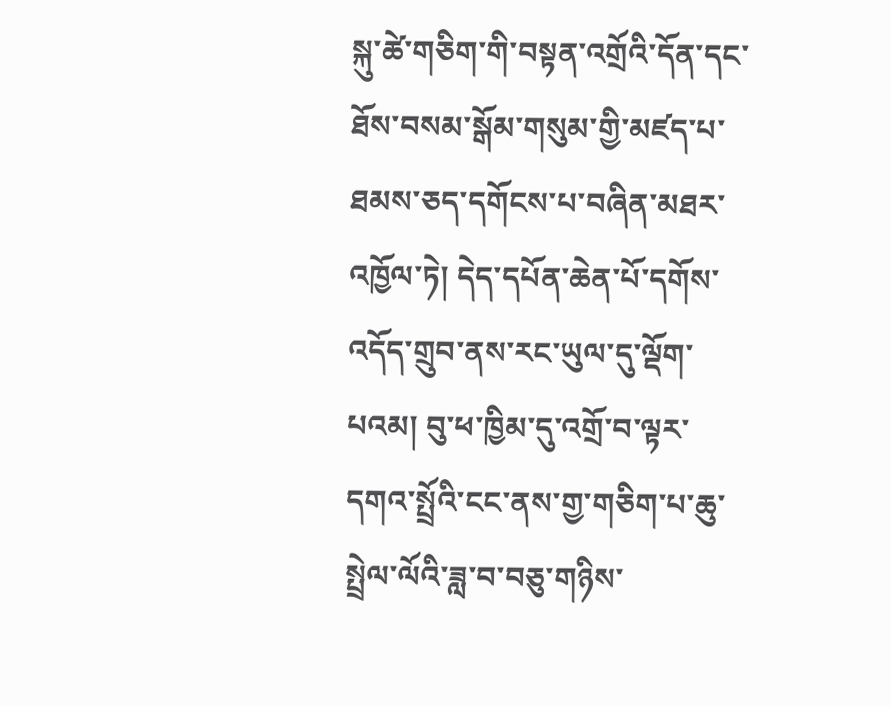སྐུ་ཚེ་གཅིག་གི་བསྟན་འགྲོའི་དོན་དང་ཐོས་བསམ་སྒོམ་གསུམ་གྱི་མཛད་པ་ཐམས་ཅད་དགོངས་པ་བཞིན་མཐར་འཁྱོལ་ཏེ། དེད་དཔོན་ཆེན་པོ་དགོས་འདོད་གྲུབ་ནས་རང་ཡུལ་དུ་ལྡོག་པའམ། བུ་ཕ་ཁྱིམ་དུ་འགྲོ་བ་ལྟར་དགའ་སྤྲོའི་ངང་ནས་གྱ་གཅིག་པ་ཆུ་སྤྲེལ་ལོའི་ཟླ་བ་བཅུ་གཉིས་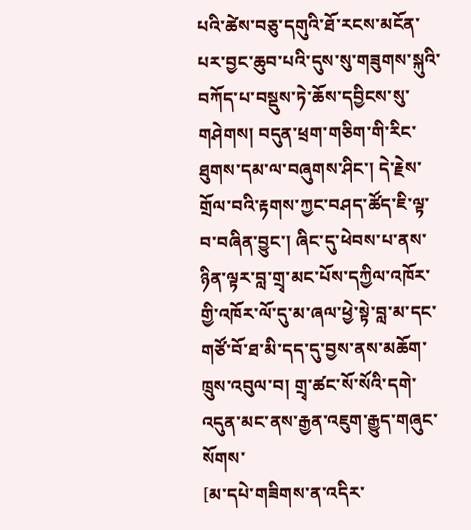པའི་ཚེས་བཅུ་དགུའི་ཐོ་རངས་མངོན་པར་བྱང་ཆུབ་པའི་དུས་སུ་གཟུགས་སྐུའི་བཀོད་པ་བསྡུས་ཏེ་ཆོས་དབྱིངས་སུ་གཤེགས། བདུན་ཕྲག་གཅིག་གི་རིང་ཐུགས་དམ་ལ་བཞུགས་ཤིང་། དེ་རྗེས་གྲོལ་བའི་རྟགས་ཀྱང་བཤད་ཚོད་ཇི་ལྟ་བ་བཞིན་བྱུང་། ཞིང་དུ་ཕེབས་པ་ནས་ཉིན་ལྟར་བླ་གྲྭ་མང་པོས་དཀྱིལ་འཁོར་གྱི་འཁོར་ལོ་དུ་མ་ཞལ་ཕྱེ་སྟེ་བླ་མ་དང་གཙོ་བོ་ཐ་མི་དད་དུ་བྱས་ནས་མཆོག་ཁྲུས་འབུལ་བ། གྲྭ་ཚང་སོ་སོའི་དགེ་འདུན་མང་ནས་རྒྱན་འཇུག་རྒྱུད་གཞུང་སོགས་
[མ་དཔེ་གཟིགས་ན་འདིར་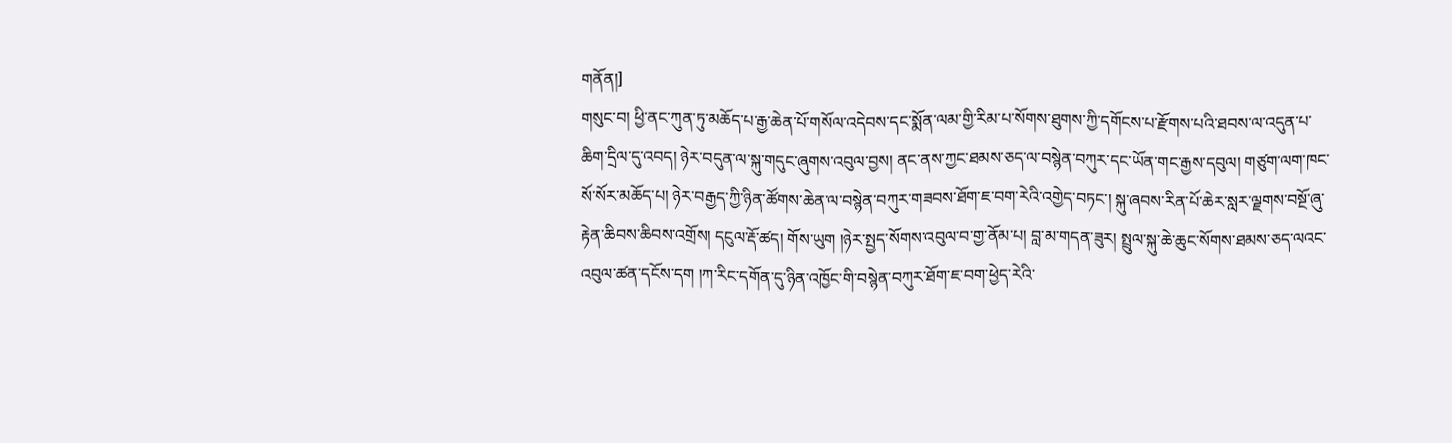གནོན།]
གསུང་བ། ཕྱི་ནང་ཀུན་ཏུ་མཆོད་པ་རྒྱ་ཆེན་པོ་གསོལ་འདེབས་དང་སྨོན་ལམ་གྱི་རིམ་པ་སོགས་ཐུགས་ཀྱི་དགོངས་པ་རྫོགས་པའི་ཐབས་ལ་འདུན་པ་ཆིག་དྲིལ་དུ་འབད། ཉེར་བདུན་ལ་སྐུ་གདུང་ཞུགས་འབུལ་བྱས། ནང་ནས་ཀྱང་ཐམས་ཅད་ལ་བསྙེན་བཀུར་དང་ཡོན་གང་རྒྱས་དབུལ། གཙུག་ལག་ཁང་སོ་སོར་མཆོད་པ། ཉེར་བརྒྱད་ཀྱི་ཉིན་ཚོགས་ཆེན་ལ་བསྙེན་བཀུར་གཟབས་ཐོག་ཇ་བག་རེའི་འགྱེད་བཏང་། སྐུ་ཞབས་རིན་པོ་ཆེར་སླར་ལྗགས་བསྔོ་ཞུ་རྟེན་ཆིབས་ཆིབས་འགྲོས། དངུལ་རྡོ་ཚད། གོས་ཡུག །ཉེར་སྤྱད་སོགས་འབུལ་བ་གྱ་ནོམ་པ། བླ་མ་གདན་ཟུར། སྤྲུལ་སྐུ་ཆེ་ཆུང་སོགས་ཐམས་ཅད་ལའང་འབུལ་ཚན་དངོས་དག །ཀ་རིང་དགོན་དུ་ཉིན་འཁྱོང་གི་བསྙེན་བཀུར་ཐོག་ཇ་བག་ཕྱེད་རེའི་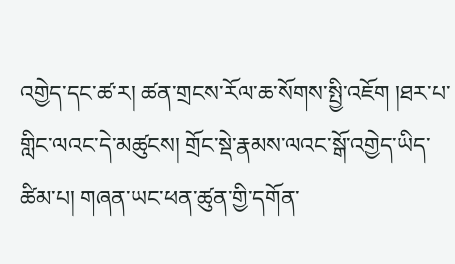འགྱེད་དང་ཚ་ར། ཚན་གྲངས་རོལ་ཆ་སོགས་སྤྱི་འཇོག །ཐར་པ་གླིང་ལའང་དེ་མཚུངས། གྲོང་སྡེ་རྣམས་ལའང་སྒོ་འགྱེད་ཡིད་ཚིམ་པ། གཞན་ཡང་ཕན་ཚུན་གྱི་དགོན་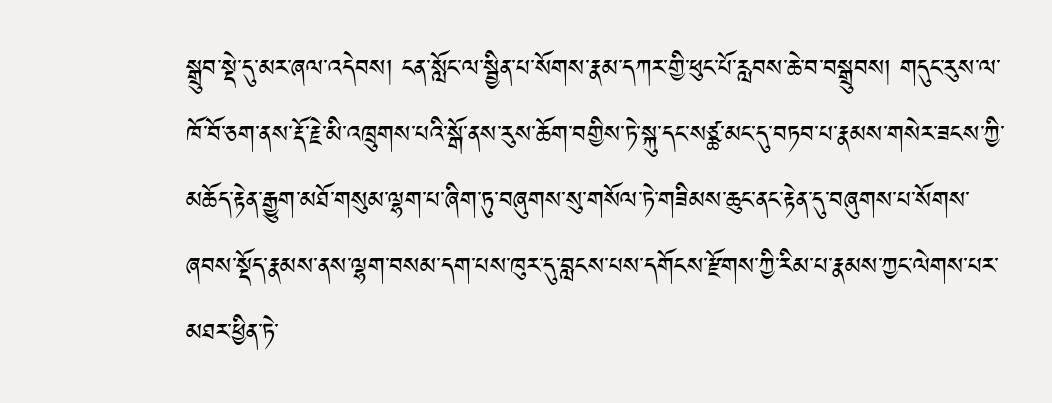སྒྲུབ་སྡེ་དུ་མར་ཞལ་འདེབས། ངན་སློང་ལ་སྦྱིན་པ་སོགས་རྣམ་དཀར་གྱི་ཕུང་པོ་རླབས་ཆེ་བ་བསྒྲུབས། གདུང་རུས་ལ་ཁོ་བོ་ཅག་ནས་རྡོ་རྗེ་མི་འཁྲུགས་པའི་སྒོ་ནས་རུས་ཆོག་བགྱིས་ཏེ་སྐུ་དང་སཙྪ་མང་དུ་བཏབ་པ་རྣམས་གསེར་ཟངས་ཀྱི་མཆོད་རྟེན་རྒྱུག་མཐོ་གསུམ་ལྷག་པ་ཞིག་ཏུ་བཞུགས་སུ་གསོལ་ཏེ་གཟིམས་ཆུང་ནང་རྟེན་དུ་བཞུགས་པ་སོགས་ཞབས་སྡོད་རྣམས་ནས་ལྷག་བསམ་དག་པས་ཁུར་དུ་བླངས་པས་དགོངས་རྫོགས་ཀྱི་རིམ་པ་རྣམས་ཀྱང་ལེགས་པར་མཐར་ཕྱིན་ཏེ་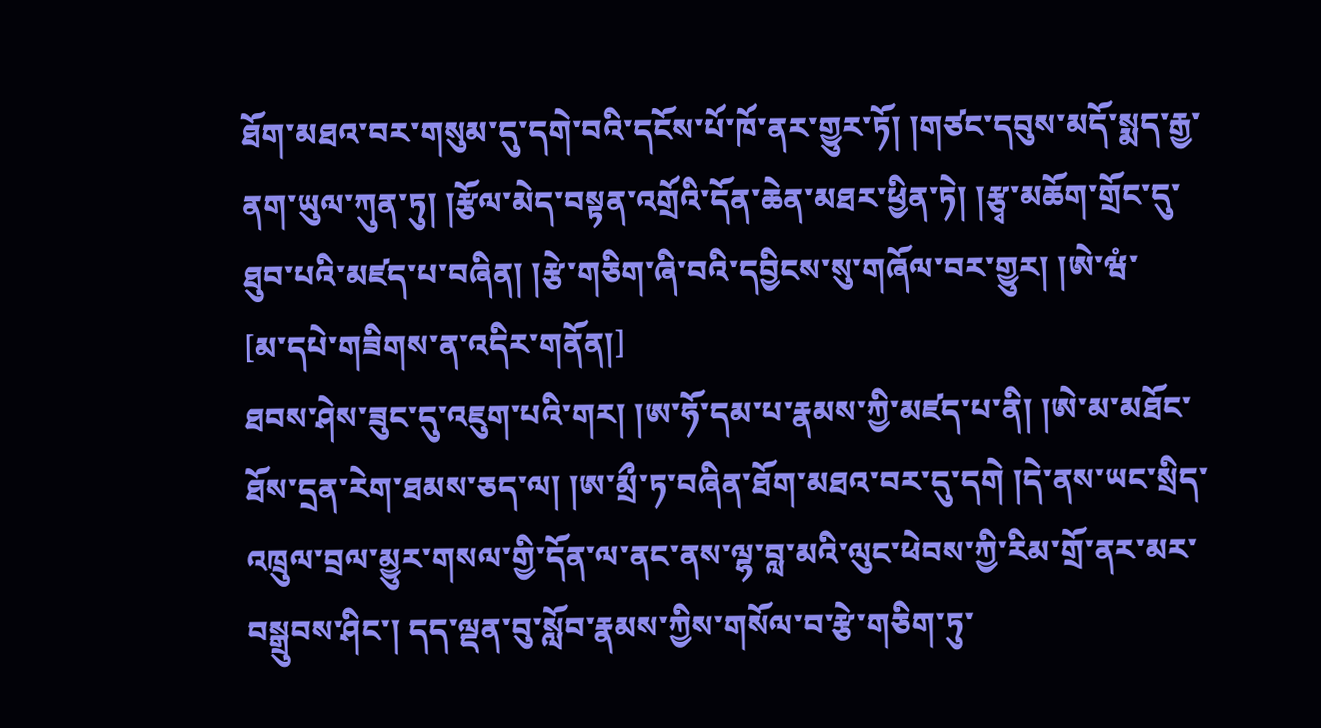ཐོག་མཐའ་བར་གསུམ་དུ་དགེ་བའི་དངོས་པོ་ཁོ་ནར་གྱུར་ཏོ། །གཙང་དབུས་མདོ་སྨད་རྒྱ་ནག་ཡུལ་ཀུན་ཏུ། །རྩོལ་མེད་བསྟན་འགྲོའི་དོན་ཆེན་མཐར་ཕྱིན་ཏེ། །རྩྭ་མཆོག་གྲོང་དུ་ཐུབ་པའི་མཛད་པ་བཞིན། །རྩེ་གཅིག་ཞི་བའི་དབྱིངས་སུ་གཞོལ་བར་གྱུར། །ཨེ་ཝཾ་
[མ་དཔེ་གཟིགས་ན་འདིར་གནོན།]
ཐབས་ཤེས་ཟུང་དུ་འཇུག་པའི་གར། །ཨ་ཧོ་དམ་པ་རྣམས་ཀྱི་མཛད་པ་ནི། །ཨེ་མ་མཐོང་ཐོས་དྲན་རེག་ཐམས་ཅད་ལ། །ཨ་མྲྀ་ཏ་བཞིན་ཐོག་མཐའ་བར་དུ་དགེ །དེ་ནས་ཡང་སྲིད་འཁྲུལ་བྲལ་མྱུར་གསལ་གྱི་དོན་ལ་ནང་ནས་ལྷ་བླ་མའི་ལུང་ཕེབས་ཀྱི་རིམ་གྲོ་ནར་མར་བསྒྲུབས་ཤིང་། དད་ལྡན་བུ་སློབ་རྣམས་ཀྱིས་གསོལ་བ་རྩེ་གཅིག་ཏུ་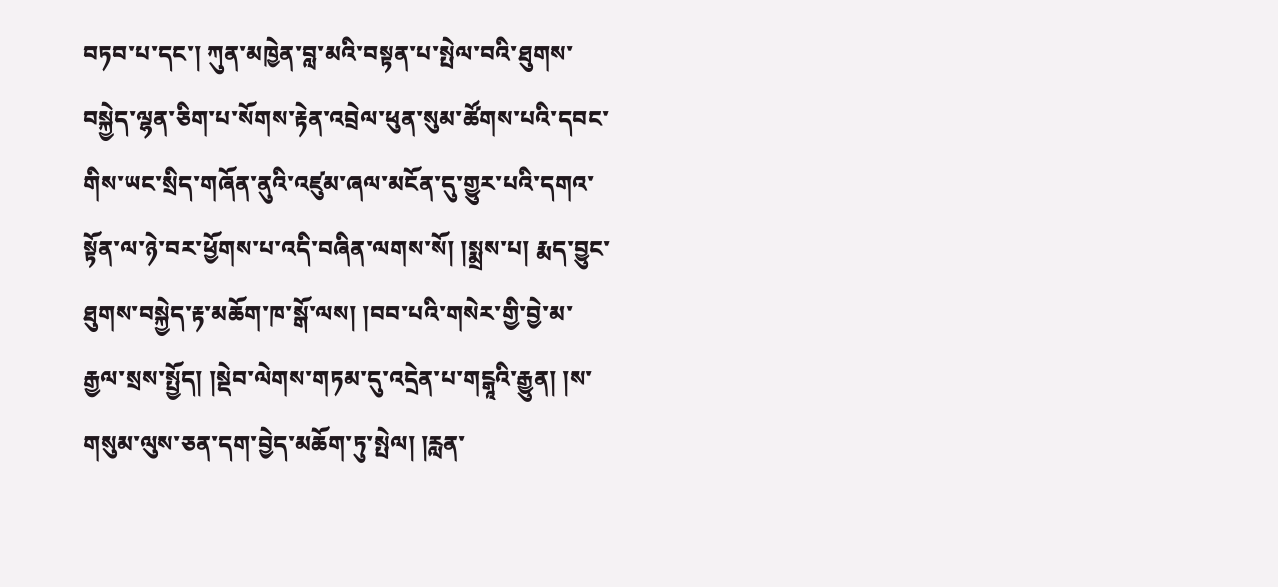བཏབ་པ་དང་། ཀུན་མཁྱེན་བླ་མའི་བསྟན་པ་སྤེལ་བའི་ཐུགས་བསྐྱེད་ལྷན་ཅིག་པ་སོགས་རྟེན་འབྲེལ་ཕུན་སུམ་ཚོགས་པའི་དབང་གིས་ཡང་སྲིད་གཞོན་ནུའི་འཛུམ་ཞལ་མངོན་དུ་གྱུར་པའི་དགའ་སྟོན་ལ་ཉེ་བར་ཕྱོགས་པ་འདི་བཞིན་ལགས་སོ། །སྨྲས་པ། རྨད་བྱུང་ཐུགས་བསྐྱེད་རྟ་མཆོག་ཁ་སྒོ་ལས། །བབ་པའི་གསེར་གྱི་བྱེ་མ་རྒྱལ་སྲས་སྤྱོད། །སྡེབ་ལེགས་གཏམ་དུ་འདྲེན་པ་གངྒཱའི་རྒྱུན། །ས་གསུམ་ལུས་ཅན་དག་བྱེད་མཆོག་ཏུ་སྤེལ། །རླན་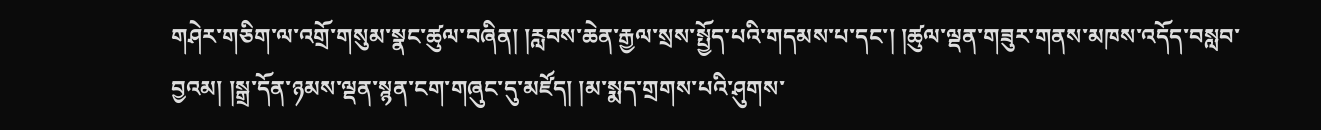གཤེར་གཅིག་ལ་འགྲོ་གསུམ་སྣང་ཚུལ་བཞིན། །རླབས་ཆེན་རྒྱལ་སྲས་སྤྱོད་པའི་གདམས་པ་དང་། །ཚུལ་ལྡན་གཟུར་གནས་མཁས་འདོད་བསླབ་བྱའམ། །སྒྲ་དོན་ཉམས་ལྡན་སྙན་ངག་གཞུང་དུ་མཛོད། །མ་སྨད་གྲགས་པའི་ཤུགས་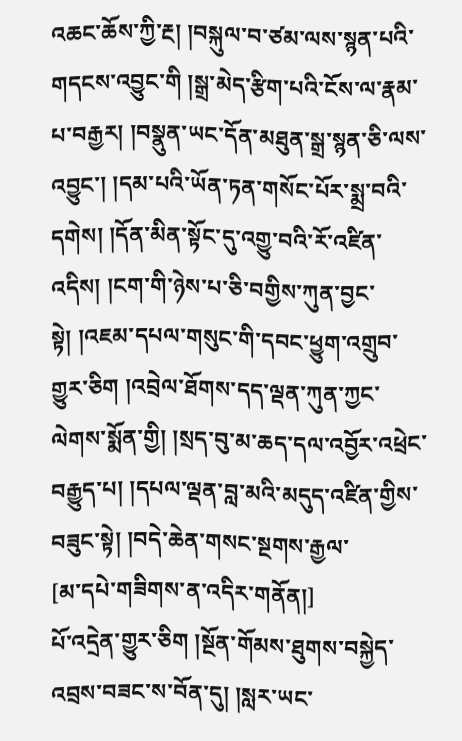འཆང་ཆོས་ཀྱི་རྔ། །བསྐུལ་བ་ཙམ་ལས་སྙན་པའི་གདངས་འབྱུང་གི །སྒྲ་མེད་རྩིག་པའི་ངོས་ལ་རྣམ་པ་བརྒྱར། །བསྣུན་ཡང་དོན་མཐུན་སྒྲ་སྙན་ཅི་ལས་འབྱུང་། །དམ་པའི་ཡོན་ཏན་གསོང་པོར་སྨྲ་བའི་དགེས། །དོན་མིན་སྟོང་དུ་འགྱུ་བའི་རོ་འཛིན་འདིས། །ངག་གི་ཉེས་པ་ཅི་བགྱིས་ཀུན་བྱང་སྟེ། །འཇམ་དཔལ་གསུང་གི་དབང་ཕྱུག་འགྲུབ་གྱུར་ཅིག །འབྲེལ་ཐོགས་དད་ལྡན་ཀུན་ཀྱང་ལེགས་སྨོན་གྱི། །སྲད་བུ་མ་ཆད་དལ་འབྱོར་འཕྲེང་བརྒྱུད་པ། །དཔལ་ལྡན་བླ་མའི་མདུད་འཛིན་གྱིས་བཟུང་སྟེ། །བདེ་ཆེན་གསང་སྔགས་རྒྱལ་
[མ་དཔེ་གཟིགས་ན་འདིར་གནོན།]
པོ་འདྲེན་གྱུར་ཅིག །སྔོན་གོམས་ཐུགས་བསྐྱེད་འབྲས་བཟང་ས་བོན་དུ། །སླར་ཡང་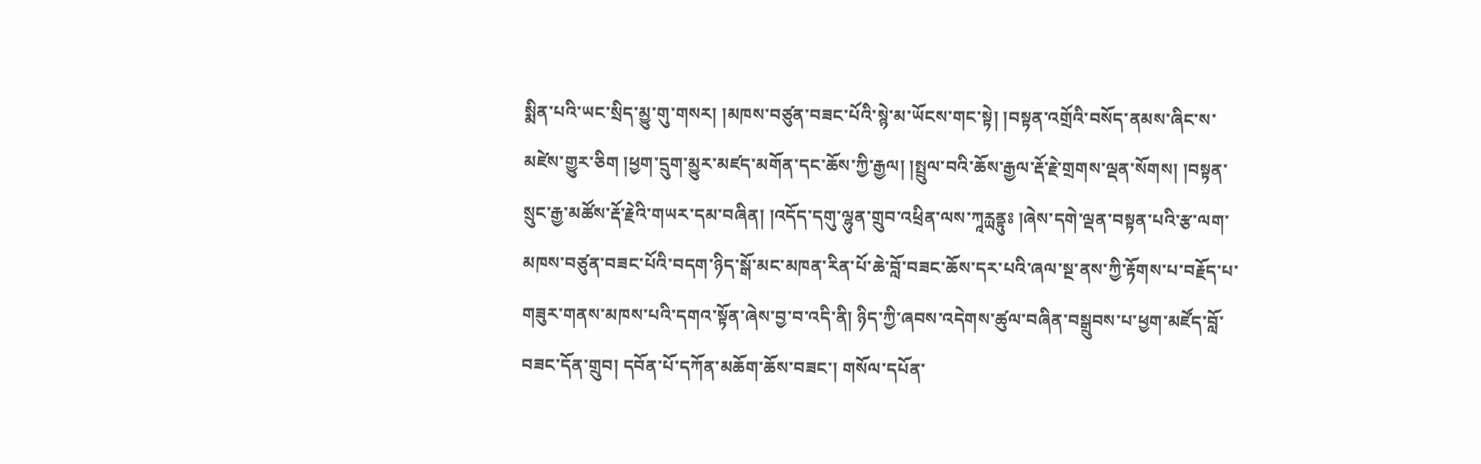སྨིན་པའི་ཡང་སྲིད་མྱུ་གུ་གསར། །མཁས་བཙུན་བཟང་པོའི་སྙེ་མ་ཡོངས་གང་སྟེ། །བསྟན་འགྲོའི་བསོད་ནམས་ཞིང་ས་མཛེས་གྱུར་ཅིག །ཕྱག་དྲུག་མྱུར་མཛད་མགོན་དང་ཆོས་ཀྱི་རྒྱལ། །སྤྲུལ་བའི་ཆོས་རྒྱལ་རྡོ་རྗེ་གྲགས་ལྡན་སོགས། །བསྟན་སྲུང་རྒྱ་མཚོས་རྡོ་རྗེའི་གཡར་དམ་བཞིན། །འདོད་དགུ་ལྷུན་གྲུབ་འཕྲིན་ལས་ཀཱརྻནྟུཿ །ཞེས་དགེ་ལྡན་བསྟན་པའི་རྩ་ལག་མཁས་བཙུན་བཟང་པོའི་བདག་ཉིད་སྒོ་མང་མཁན་རིན་པོ་ཆེ་བློ་བཟང་ཆོས་དར་པའི་ཞལ་སྔ་ནས་ཀྱི་རྟོགས་པ་བརྗོད་པ་གཟུར་གནས་མཁས་པའི་དགའ་སྟོན་ཞེས་བྱ་བ་འདི་ནི། ཉིད་ཀྱི་ཞབས་འདེགས་ཚུལ་བཞིན་བསྒྲུབས་པ་ཕྱག་མཛོད་བློ་བཟང་དོན་གྲུབ། དབོན་པོ་དཀོན་མཆོག་ཆོས་བཟང་། གསོལ་དཔོན་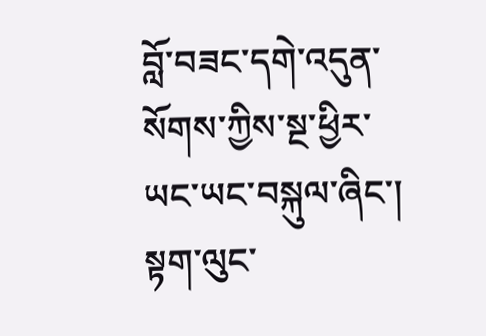བློ་བཟང་དགེ་འདུན་སོགས་ཀྱིས་སྔ་ཕྱིར་ཡང་ཡང་བསྐུལ་ཞིང་། སྟག་ལུང་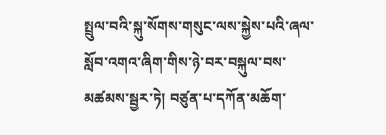སྤྲུལ་བའི་སྐུ་སོགས་གསུང་ལས་སྐྱེས་པའི་ཞལ་སློབ་འགའ་ཞིག་གིས་ཉེ་བར་བསྐུལ་བས་མཚམས་སྦྱར་ཏེ། བཙུན་པ་དཀོན་མཆོག་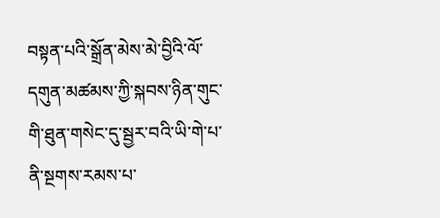བསྟན་པའི་སྒྲོན་མེས་མེ་བྱིའི་ལོ་དགུན་མཚམས་ཀྱི་སྐབས་ཉིན་གུང་གི་ཐུན་གསེང་དུ་སྦྱར་བའི་ཡི་གེ་པ་ནི་སྔགས་རམས་པ་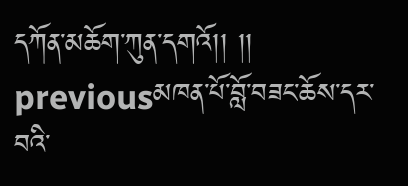དཀོན་མཆོག་ཀུན་དགའོ།། །།
previousམཁན་པོ་བློ་བཟང་ཆོས་དར་བའི་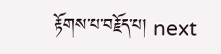རྟོགས་པ་བརྗོད་པ། next